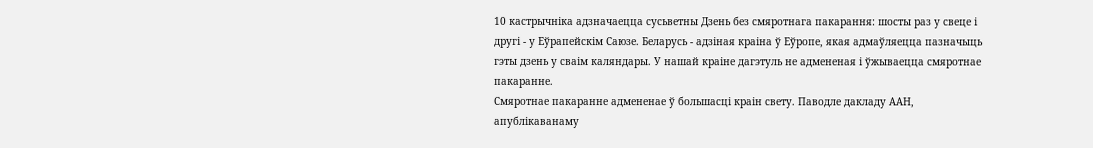10 кастрычніка адзначаецца сусьветны Дзень без смяротнага пакарання: шосты раз у свеце і другі - у Еўрапейскім Саюзе. Беларусь - адзіная краіна ў Еўропе, якая адмаўляецца пазначыць гэты дзень у сваім каляндары. У нашай краіне дагэтуль не адмененая і ўжываецца смяротнае пакаранне.
Смяротнае пакаранне адмененае ў большасці краін свету. Паводле дакладу ААН, апублікаванаму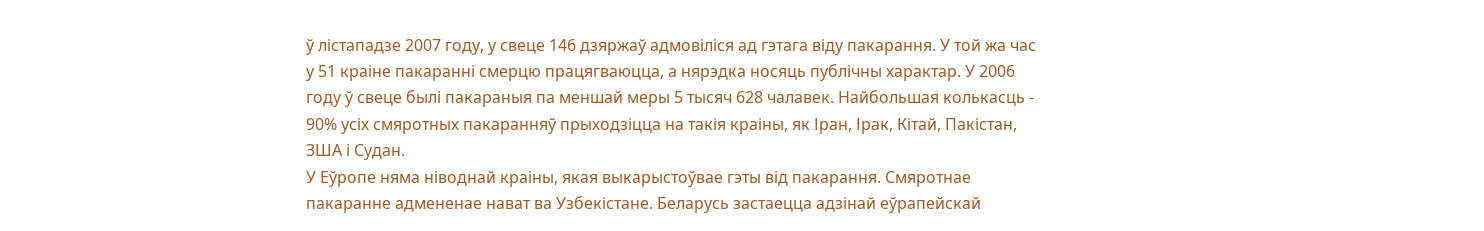ў лістападзе 2007 году, у свеце 146 дзяржаў адмовіліся ад гэтага віду пакарання. У той жа час у 51 краіне пакаранні смерцю працягваюцца, а нярэдка носяць публічны характар. У 2006 году ў свеце былі пакараныя па меншай меры 5 тысяч 628 чалавек. Найбольшая колькасць - 90% усіх смяротных пакаранняў прыходзіцца на такія краіны, як Іран, Ірак, Кітай, Пакістан, ЗША і Судан.
У Еўропе няма ніводнай краіны, якая выкарыстоўвае гэты від пакарання. Смяротнае пакаранне адмененае нават ва Узбекістане. Беларусь застаецца адзінай еўрапейскай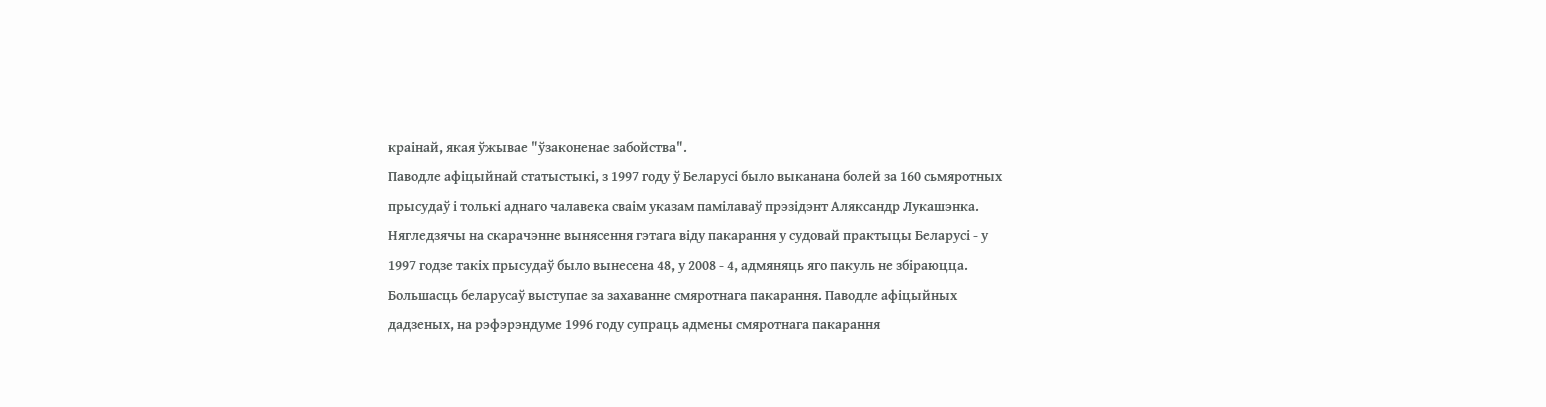краінай, якая ўжывае "ўзаконенае забойства".
Паводле афіцыйнай статыстыкі, з 1997 году ў Беларусі было выканана болей за 160 сьмяротных прысудаў і толькі аднаго чалавека сваім указам памілаваў прэзідэнт Аляксандр Лукашэнка. Нягледзячы на скарачэнне вынясення гэтага віду пакарання у судовай практыцы Беларусі - у 1997 годзе такіх прысудаў было вынесена 48, у 2008 - 4, адмяняць яго пакуль не збіраюцца.
Большасць беларусаў выступае за захаванне смяротнага пакарання. Паводле афіцыйных дадзеных, на рэфэрэндуме 1996 году супраць адмены смяротнага пакарання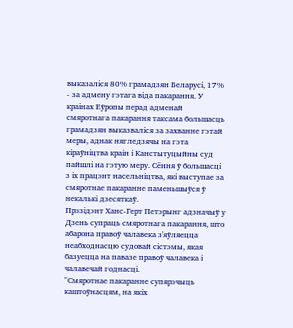выказаліся 80% грамадзян Беларусі, 17% - за адмену гэтага віда пакарання. У краінах Еўропы перад адменай смяротнага пакарання таксама большасць грамадзян выказваліся за захванне гэтай меры, аднак нягледзячы на гэта кіраўніцтва краін і Канстытуцыйны суд пайшлі на гэтую меру. Сёння ў большасці з іх працэнт насельніцтва, які выступае за смяротнае пакаранне паменьшыўся ў некалькі дзесяткаў.
Прэзідэнт Ханс-Герт Петэрынг адзначыў у Дзень супраць смяротнага пакарання, што абарона правоў чалавека з'яўляецца неабходнасцю судовай сістэмы, якая базуецца на павазе правоў чалавека і чалавечай годнасці.
"Смяротнае пакаранне супярэчыць каштоўнасцям, на якіх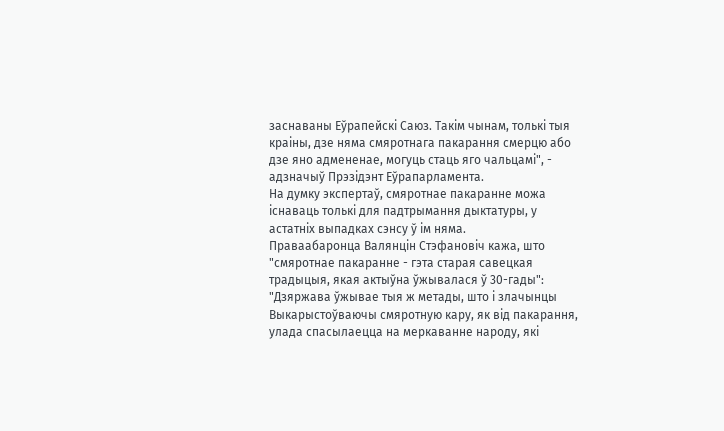заснаваны Еўрапейскі Саюз. Такім чынам, толькі тыя краіны, дзе няма смяротнага пакарання смерцю або дзе яно адмененае, могуць стаць яго чальцамі", - адзначыў Прэзідэнт Еўрапарламента.
На думку экспертаў, смяротнае пакаранне можа існаваць толькі для падтрымання дыктатуры, у астатніх выпадках сэнсу ў ім няма.
Праваабаронца Валянцін Стэфановіч кажа, што "смяротнае пакаранне - гэта старая савецкая традыцыя, якая актыўна ўжывалася ў 30-гады":
"Дзяржава ўжывае тыя ж метады, што і злачынцы
Выкарыстоўваючы смяротную кару, як від пакарання, улада спасылаецца на меркаванне народу, які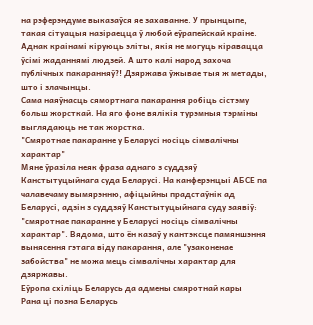на рэферэндуме выказаўся яе захаванне. У прынцыпе, такая сітуацыя назіраецца ў любой еўрапейскай краіне. Аднак краінамі кіруюць эліты, якія не могуць кіравацца ўсімі жаданнямі людзей. А што калі народ захоча публічных пакаранняў?! Дзяржава ўжывае тыя ж метады, што і злачынцы.
Сама наяўнасць сямортнага пакарання робіць сістэму больш жорсткай. На яго фоне вялікія турэмныя тэрміны выглядаюць не так жорстка.
"Смяротнае пакаранне у Беларусі носіць сімвалічны характар"
Мяне ўразіла неяк фраза аднаго з суддзяў Канстытуцыйнага суда Беларусі. На канферэнцыі АБСЕ па чалавечаму вымярэнню, афіцыйны прадстаўнік ад Беларусі, адзін з суддзяў Канстытуцыйнага суду заявіў: "смяротнае пакаранне у Беларусі носіць сімвалічны характар". Вядома, што ён казаў у кантэксце памяншэння вынясення гэтага віду пакарання, але "узаконенае забойства" не можа мець сімвалічны характар для дзяржавы.
Еўропа схіліць Беларусь да адмены смяротнай кары
Рана ці позна Беларусь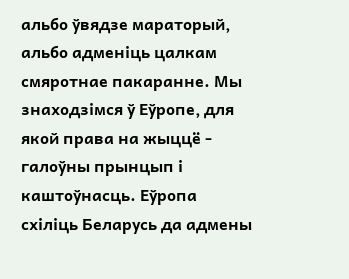альбо ўвядзе мараторый, альбо адменіць цалкам смяротнае пакаранне. Мы знаходзімся ў Еўропе, для якой права на жыццё - галоўны прынцып і каштоўнасць. Еўропа схіліць Беларусь да адмены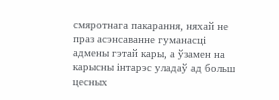смяротнага пакарання, няхай не праз асэнсаванне гуманасці адмены гэтай кары, а ўзамен на карысны інтарэс уладаў ад больш цесных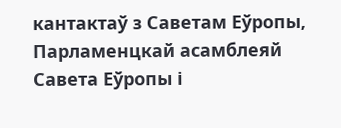кантактаў з Саветам Еўропы, Парламенцкай асамблеяй Савета Еўропы і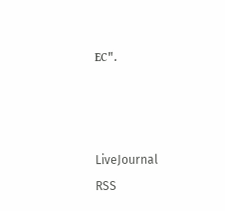ЕС".



LiveJournal
RSS